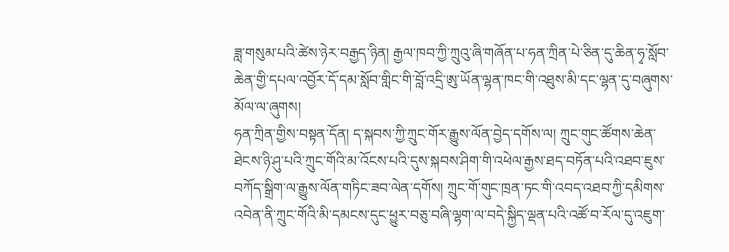ཟླ་གསུམ་པའི་ཚེས་ཉེར་བརྒྱད་ཉིན། རྒྱལ་ཁབ་ཀྱི་ཀྲུའུ་ཞི་གཞོན་པ་ཧན་ཀྲིན་པེ་ཅིན་དུ་ཆིན་ཧྭ་སློབ་ཆེན་གྱི་དཔལ་འབྱོར་དོ་དམ་སློབ་གླིང་གི་བློ་འདྲི་ཨུ་ཡོན་ལྷན་ཁང་གི་འཐུས་མི་དང་ལྷན་དུ་བཞུགས་མོལ་ལ་ཞུགས།
ཧན་ཀྲིན་གྱིས་བསྟན་དོན། ད་སྐབས་ཀྱི་ཀྲུང་གོར་རྒྱུས་ལོན་བྱེད་དགོས་ལ། ཀྲུང་གུང་ཚོགས་ཆེན་ཐེངས་ཉི་ཤུ་པའི་ཀྲུང་གོའི་མ་འོངས་པའི་དུས་སྐབས་ཤིག་གི་འཕེལ་རྒྱས་ཐད་བཏོན་པའི་འཐབ་ཇུས་བཀོད་སྒྲིག་ལ་རྒྱུས་ལོན་གཏིང་ཟབ་ལེན་དགོས། ཀྲུང་གོ་གུང་ཁྲན་ཏང་གི་འབད་འཐབ་ཀྱི་དམིགས་འབེན་ནི་ཀྲུང་གོའི་མི་དམངས་དུང་ཕྱུར་བཅུ་བཞི་ལྷག་ལ་བདེ་སྐྱིད་ལྡན་པའི་འཚོ་བ་རོལ་དུ་འཇུག་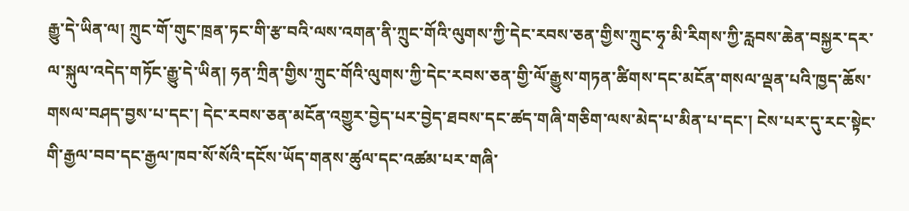རྒྱུ་དེ་ཡིན་ལ། ཀྲུང་གོ་གུང་ཁྲན་ཏང་གི་རྩ་བའི་ལས་འགན་ནི་ཀྲུང་གོའི་ལུགས་ཀྱི་དེང་རབས་ཅན་གྱིས་ཀྲུང་ཧྭ་མི་རིགས་ཀྱི་རླབས་ཆེན་བསྐྱར་དར་ལ་སྐུལ་འདེད་གཏོང་རྒྱུ་དེ་ཡིན། ཧན་ཀྲིན་གྱིས་ཀྲུང་གོའི་ལུགས་ཀྱི་དེང་རབས་ཅན་གྱི་ལོ་རྒྱུས་གཏན་ཚིགས་དང་མངོན་གསལ་ལྡན་པའི་ཁྱད་ཆོས་གསལ་བཤད་བྱས་པ་དང་། དེང་རབས་ཅན་མངོན་འགྱུར་བྱེད་པར་བྱེད་ཐབས་དང་ཚད་གཞི་གཅིག་ལས་མེད་པ་མིན་པ་དང་། ངེས་པར་དུ་རང་སྟེང་གི་རྒྱལ་བབ་དང་རྒྱལ་ཁབ་སོ་སོའི་དངོས་ཡོད་གནས་ཚུལ་དང་འཚམ་པར་གཞི་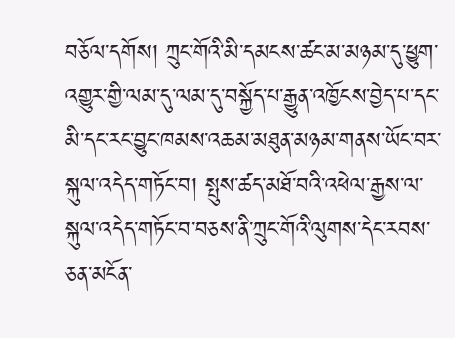བཅོལ་དགོས། ཀྲུང་གོའི་མི་དམངས་ཚང་མ་མཉམ་དུ་ཕྱུག་འགྱུར་གྱི་ལམ་དུ་ལམ་དུ་བསྐྱོད་པ་རྒྱུན་འཁྱོངས་བྱེད་པ་དང་མི་དང་རང་བྱུང་ཁམས་འཆམ་མཐུན་མཉམ་གནས་ཡོང་བར་སྐུལ་འདེད་གཏོང་བ། སྤུས་ཚད་མཐོ་བའི་འཕེལ་རྒྱས་ལ་སྐུལ་འདེད་གཏོང་བ་བཅས་ནི་ཀྲུང་གོའི་ལུགས་དེང་རབས་ཅན་མངོན་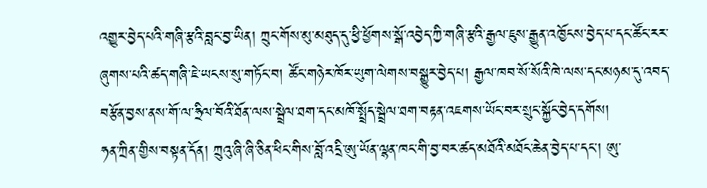འགྱུར་བྱེད་པའི་གཞི་རྩའི་བླང་བྱ་ཡིན། ཀྲུང་གོས་མུ་མཐུད་དུ་ཕྱི་ཕྱོགས་སྒོ་འབྱེད་ཀྱི་གཞི་རྩའི་རྒྱལ་ཇུས་རྒྱུན་འཁྱོངས་བྱེད་པ་དང་ཚོང་རར་ཞུགས་པའི་ཚད་གཞི་ཇེ་ཡངས་སུ་གཏོང་བ། ཚོང་གཉེར་ཁོར་ཡུག་ལེགས་བསྒྱུར་བྱེད་པ། རྒྱལ་ཁབ་སོ་སོའི་ཁེ་ལས་དང་མཉམ་དུ་འབད་བརྩོན་བྱས་ནས་གོ་ལ་ཧྲིལ་བོའི་ཐོན་ལས་སྦྲེལ་ཐག་དང་མཁོ་སྤྲོད་སྦྲེལ་ཐག་བརྟན་འཇགས་ཡོང་བར་སྲུང་སྐྱོང་བྱེད་དགོས།
ཧན་ཀྲིན་གྱིས་བསྟན་དོན། ཀྲུའུ་ཞི་ཞི་ཅིན་ཕིང་གིས་བློ་འདྲི་ཨུ་ཡོན་ལྷན་ཁང་གི་བྱ་བར་ཚད་མཐོའི་མཐོང་ཆེན་བྱེད་པ་དང་། ཨུ་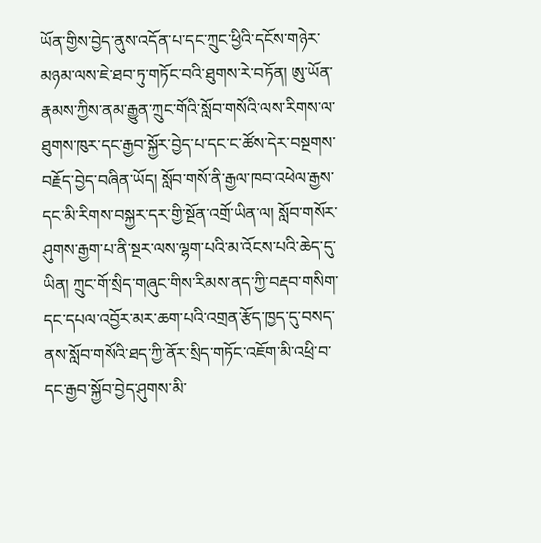ཡོན་གྱིས་བྱེད་ནུས་འདོན་པ་དང་ཀྲུང་ཕྱིའི་དངོས་གཉེར་མཉམ་ལས་ཇེ་ཐབ་ཏུ་གཏོང་བའི་ཐུགས་རེ་བཏོན། ཨུ་ཡོན་རྣམས་ཀྱིས་ནམ་རྒྱུན་ཀྲུང་གོའི་སློབ་གསོའི་ལས་རིགས་ལ་ཐུགས་ཁུར་དང་རྒྱབ་སྐྱོར་བྱེད་པ་དང་ང་ཚོས་དེར་བསྔགས་བརྗོད་བྱེད་བཞིན་ཡོད། སློབ་གསོ་ནི་རྒྱལ་ཁབ་འཕེལ་རྒྱས་དང་མི་རིགས་བསྐྱར་དར་གྱི་སྔོན་འགྲོ་ཡིན་ལ། སློབ་གསོར་ཤུགས་རྒྱག་པ་ནི་སྔར་ལས་ལྷག་པའི་མ་འོངས་པའི་ཆེད་དུ་ཡིན། ཀྲུང་གོ་སྲིད་གཞུང་གིས་རིམས་ནད་ཀྱི་བརྡབ་གསིག་དང་དཔལ་འབྱོར་མར་ཆག་པའི་འགྲན་རྩོད་ཁྱད་དུ་བསད་ནས་སློབ་གསོའི་ཐད་ཀྱི་ནོར་སྲིད་གཏོང་འཇོག་མི་འཕྲི་བ་དང་རྒྱབ་སྐྱོབ་བྱེད་ཤུགས་མི་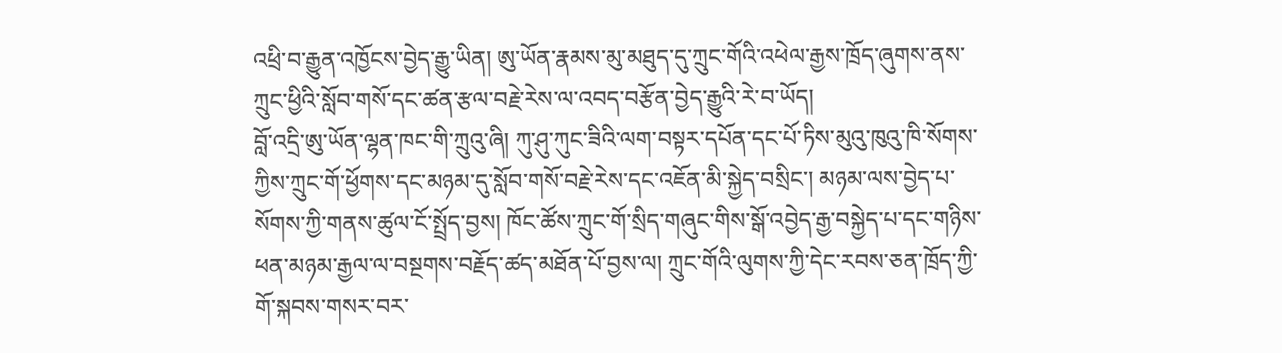འཕྲི་བ་རྒྱུན་འཁྱོངས་བྱེད་རྒྱུ་ཡིན། ཨུ་ཡོན་རྣམས་མུ་མཐུད་དུ་ཀྲུང་གོའི་འཕེལ་རྒྱས་ཁྲོད་ཞུགས་ནས་ཀྲུང་ཕྱིའི་སློབ་གསོ་དང་ཚན་རྩལ་བརྗེ་རེས་ལ་འབད་བརྩོན་བྱེད་རྒྱུའི་རེ་བ་ཡོད།
བློ་འདྲི་ཨུ་ཡོན་ལྷན་ཁང་གི་ཀྲུའུ་ཞི། ཀུ་ཤུ་ཀུང་ཟིའི་ལག་བསྟར་དཔོན་དང་པོ་ཏིས་མུའུ་ཁུའུ་ཁི་སོགས་ཀྱིས་ཀྲུང་གོ་ཕྱོགས་དང་མཉམ་དུ་སློབ་གསོ་བརྗེ་རེས་དང་འཇོན་མི་སྐྱེད་བསྲིང་། མཉམ་ལས་བྱེད་པ་སོགས་ཀྱི་གནས་ཚུལ་ངོ་སྤྲོད་བྱས། ཁོང་ཚོས་ཀྲུང་གོ་སྲིད་གཞུང་གིས་སྒོ་འབྱེད་རྒྱ་བསྐྱེད་པ་དང་གཉིས་ཕན་མཉམ་རྒྱལ་ལ་བསྔགས་བརྗོད་ཚད་མཐོན་པོ་བྱས་ལ། ཀྲུང་གོའི་ལུགས་ཀྱི་དེང་རབས་ཅན་ཁྲོད་ཀྱི་གོ་སྐབས་གསར་བར་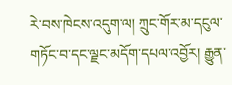རེ་བས་ཁེངས་འདུག་ལ། ཀྲུང་གོར་མ་དངུལ་གཏོང་བ་དང་ལྗང་མདོག་དཔལ་འབྱོར། རྒྱུན་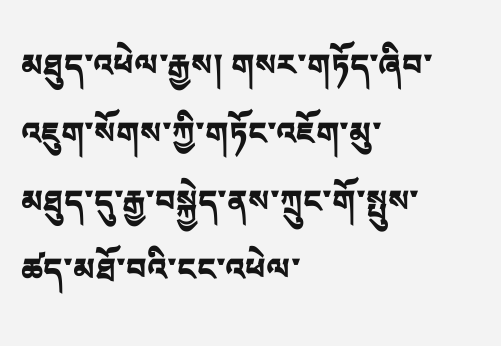མཐུད་འཕེལ་རྒྱས། གསར་གཏོད་ཞིབ་འཇུག་སོགས་ཀྱི་གཏོང་འཇོག་མུ་མཐུད་དུ་རྒྱ་བསྐྱེད་ནས་ཀྲུང་གོ་སྤུས་ཚད་མཐོ་བའི་ངང་འཕེལ་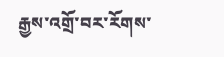རྒྱས་འགྲོ་བར་རོགས་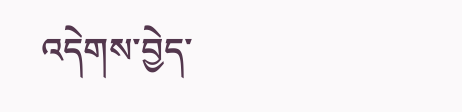འདེགས་བྱེད་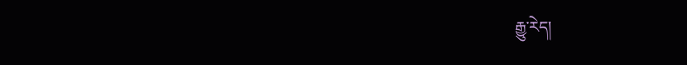རྒྱུ་རེད།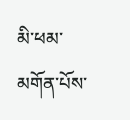མི་ཕམ་མགོན་པོས་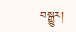བསྒྱུར།